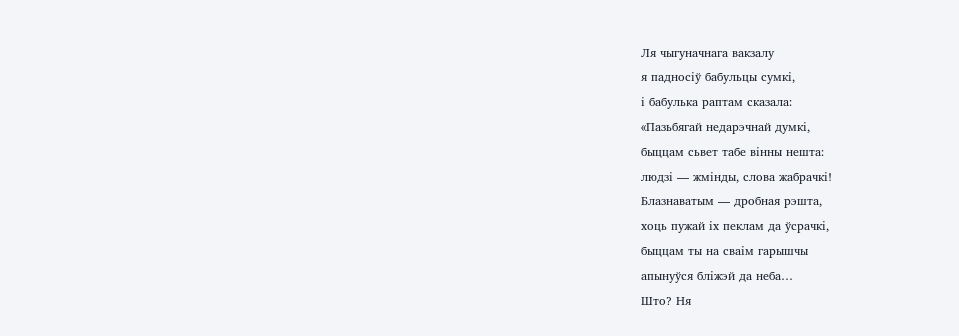Ля чыгуначнага вакзалу
я падносіў бабульцы сумкі,
і бабулька раптам сказала:
«Пазьбягай недарэчнай думкі,
быццам сьвет табе вінны нешта:
людзі — жмінды, слова жабрачкі!
Блазнаватым — дробная рэшта,
хоць пужай іх пеклам да ўсрачкі,
быццам ты на сваім гарышчы
апынуўся бліжэй да неба…
Што? Ня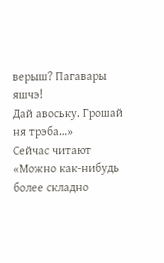верыш? Пагавары яшчэ!
Дай авоську. Грошай ня трэба…»
Сейчас читают
«Можно как-нибудь более складно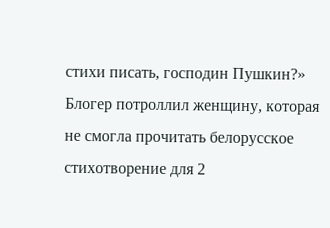стихи писать, господин Пушкин?» Блогер потроллил женщину, которая не смогла прочитать белорусское стихотворение для 2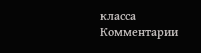класса
Комментарии